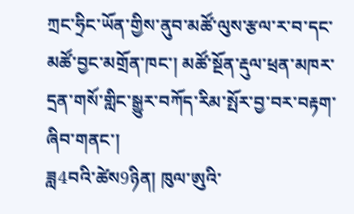ཀྲང་ཧྲིང་ཡོན་གྱིས་ནུབ་མཚོ་ལུས་རྩལ་ར་བ་དང་མཚོ་བྱང་མགྲོན་ཁང་། མཚོ་སྔོན་རྡུལ་ཕྲན་མཁར་དྲན་གསོ་གླིང་སྒྱུར་བཀོད་རིམ་སྤོར་བྱ་བར་བརྟག་ཞིབ་གནང་།
ཟླ4བའི་ཚེས9ཉིན། ཁུལ་ཨུའི་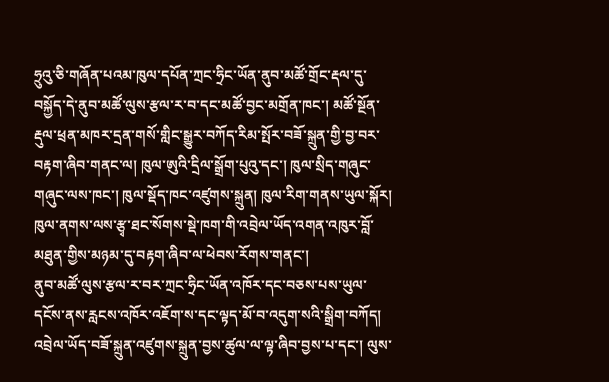ཧྲུའུ་ཅི་གཞོན་པའམ་ཁུལ་དཔོན་ཀྲང་ཧྲིང་ཡོན་ནུབ་མཚོ་གྲོང་རྡལ་དུ་བསྐྱོད་དེ་ནུབ་མཚོ་ལུས་རྩལ་ར་བ་དང་མཚོ་བྱང་མགྲོན་ཁང་། མཚོ་སྔོན་རྡུལ་ཕྲན་མཁར་དྲན་གསོ་གླིང་སྒྱུར་བཀོད་རིམ་སྤོར་བཟོ་སྐྲུན་གྱི་བྱ་བར་བརྟག་ཞིབ་གནང་ལ། ཁུལ་ཨུའི་དྲིལ་སྒྲོག་པུའུ་དང་། ཁུལ་སྲིད་གཞུང་གཞུང་ལས་ཁང་། ཁུལ་སྡོད་ཁང་འཛུགས་སྐྲུན། ཁུལ་རིག་གནས་ཡུལ་སྐོར། ཁུལ་ནགས་ལས་རྩྭ་ཐང་སོགས་སྡེ་ཁག་གི་འབྲེལ་ཡོད་འགན་འཁུར་བློ་མཐུན་གྱིས་མཉམ་དུ་བརྟག་ཞིབ་ལ་ཕེབས་རོགས་གནང་།
ནུབ་མཚོ་ལུས་རྩལ་ར་བར་ཀྲང་ཧྲིང་ཡོན་འཁོར་དང་བཅས་པས་ཡུལ་དངོས་ནས་རླངས་འཁོར་འཇོག་ས་དང་ལྟད་མོ་བ་འདུག་སའི་སྒྲིག་བཀོད། འབྲེལ་ཡོད་བཟོ་སྐྲུན་འཛུགས་སྐྲུན་བྱས་ཚུལ་ལ་ལྟ་ཞིབ་བྱས་པ་དང་། ལུས་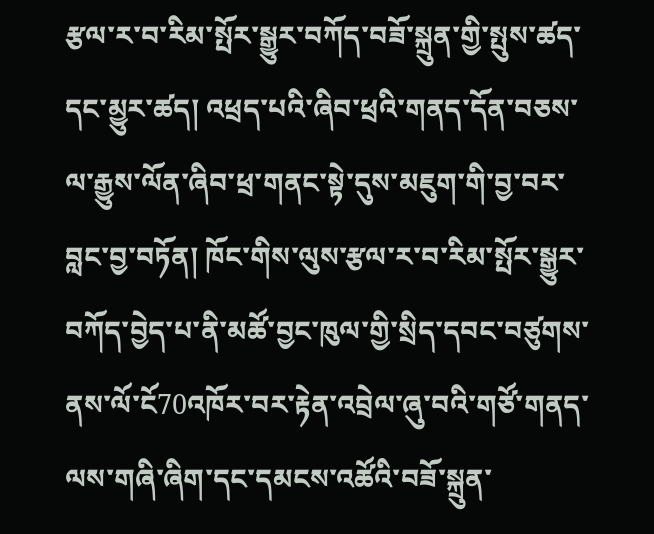རྩལ་ར་བ་རིམ་སྤོར་སྒྱུར་བཀོད་བཟོ་སྐྲུན་གྱི་སྤུས་ཚད་དང་མྱུར་ཚད། འཕྲད་པའི་ཞིབ་ཕྲའི་གནད་དོན་བཅས་ལ་རྒྱུས་ལོན་ཞིབ་ཕྲ་གནང་སྟེ་དུས་མཇུག་གི་བྱ་བར་བླང་བྱ་བཏོན། ཁོང་གིས་ལུས་རྩལ་ར་བ་རིམ་སྤོར་སྒྱུར་བཀོད་བྱེད་པ་ནི་མཚོ་བྱང་ཁུལ་གྱི་སྲིད་དབང་བཙུགས་ནས་ལོ་ངོ70འཁོར་བར་རྟེན་འབྲེལ་ཞུ་བའི་གཙོ་གནད་ལས་གཞི་ཞིག་དང་དམངས་འཚོའི་བཟོ་སྐྲུན་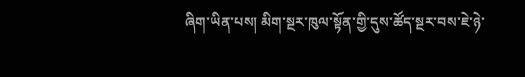ཞིག་ཡིན་པས། མིག་སྔར་ཁུལ་སྟོན་གྱི་དུས་ཚོད་སྔར་བས་ཇེ་ཉེ་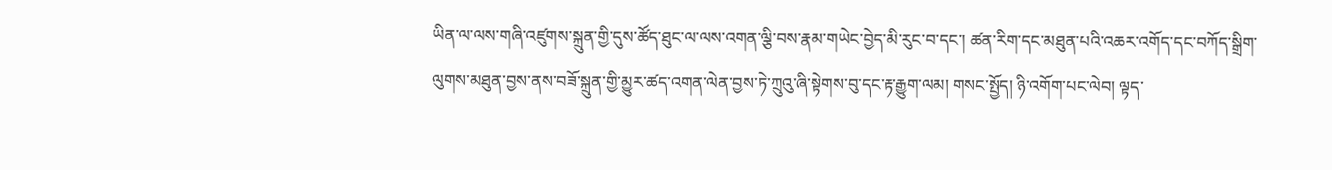ཡིན་ལ་ལས་གཞི་འཛུགས་སྐྲུན་གྱི་དུས་ཚོད་ཐུང་ལ་ལས་འགན་ལྕི་བས་རྣམ་གཡེང་བྱེད་མི་རུང་བ་དང་། ཚན་རིག་དང་མཐུན་པའི་འཆར་འགོད་དང་བཀོད་སྒྲིག་ལུགས་མཐུན་བྱས་ནས་བཟོ་སྐྲུན་གྱི་མྱུར་ཚད་འགན་ལེན་བྱས་ཏེ་ཀྲུའུ་ཞི་སྟེགས་བུ་དང་རྟ་རྒྱུག་ལམ། གསང་སྤྱོད། ཉི་འགོག་པང་ལེབ། ལྟད་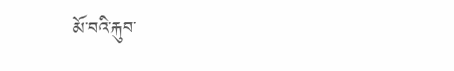མོ་བའི་རྐུབ་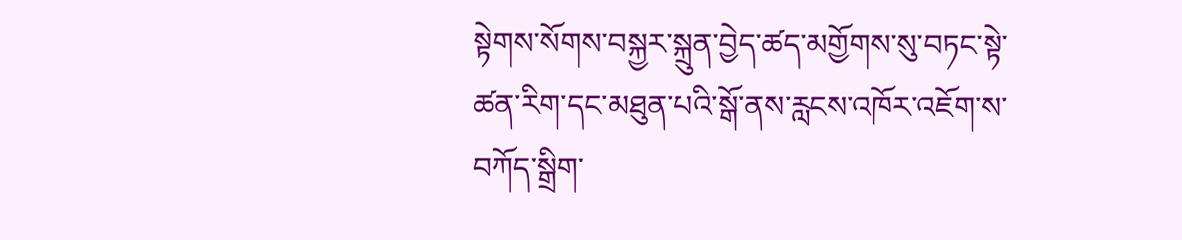སྟེགས་སོགས་བསྐྱར་སྐྲུན་བྱེད་ཚད་མགྱོགས་སུ་བཏང་སྟེ་ཚན་རིག་དང་མཐུན་པའི་སྒོ་ནས་རླངས་འཁོར་འཇོག་ས་བཀོད་སྒྲིག་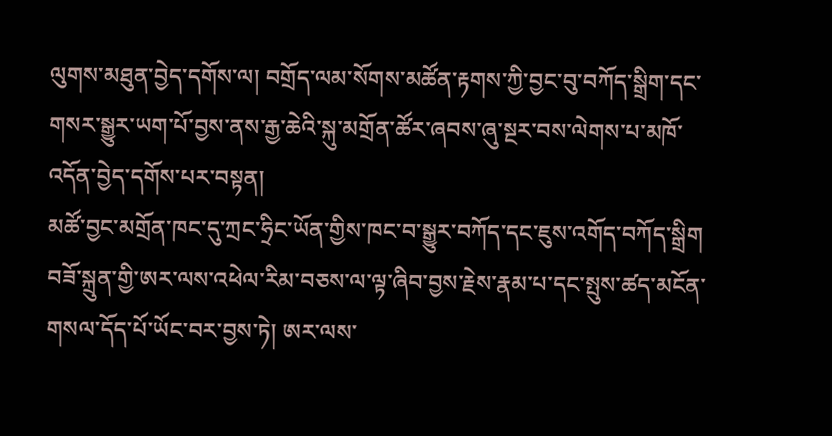ལུགས་མཐུན་བྱེད་དགོས་ལ། བགྲོད་ལམ་སོགས་མཚོན་རྟགས་ཀྱི་བྱང་བུ་བཀོད་སྒྲིག་དང་གསར་སྒྱུར་ཡག་པོ་བྱས་ནས་རྒྱ་ཆེའི་སྐུ་མགྲོན་ཚོར་ཞབས་ཞུ་སྔར་བས་ལེགས་པ་མཁོ་འདོན་བྱེད་དགོས་པར་བསྟན།
མཚོ་བྱང་མགྲོན་ཁང་དུ་ཀྲང་ཧྲིང་ཡོན་གྱིས་ཁང་བ་སྒྱུར་བཀོད་དང་ཇུས་འགོད་བཀོད་སྒྲིག བཟོ་སྐྲུན་གྱི་ཨར་ལས་འཕེལ་རིམ་བཅས་ལ་ལྟ་ཞིབ་བྱས་རྗེས་རྣམ་པ་དང་སྤུས་ཚད་མངོན་གསལ་དོད་པོ་ཡོང་བར་བྱས་ཏེ། ཨར་ལས་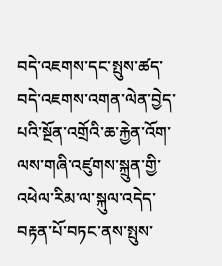བདེ་འཇགས་དང་སྤུས་ཚད་བདེ་འཇགས་འགན་ལེན་བྱེད་པའི་སྔོན་འགྲོའི་ཆ་རྐྱེན་འོག་ལས་གཞི་འཛུགས་སྐྲུན་གྱི་འཕེལ་རིམ་ལ་སྐུལ་འདེད་བརྟན་པོ་བཏང་ནས་སྤུས་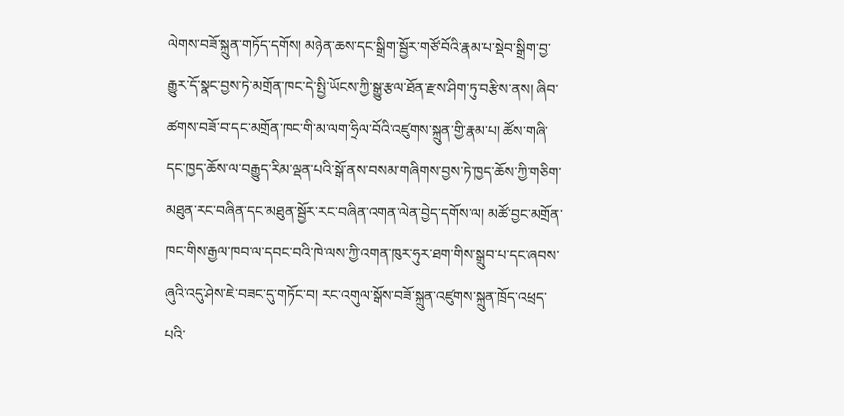ལེགས་བཟོ་སྐྲུན་གཏོད་དགོས། མཉེན་ཆས་དང་སྒྲིག་སྦྱོར་གཙོ་བོའི་རྣམ་པ་སྡེབ་སྒྲིག་བྱ་རྒྱུར་དོ་སྣང་བྱས་ཏེ་མགྲོན་ཁང་དེ་སྤྱི་ཡོངས་ཀྱི་སྒྱུ་རྩལ་ཐོན་རྫས་ཤིག་ཏུ་བརྩིས་ནས། ཞིབ་ཚགས་བཟོ་བ་དང་མགྲོན་ཁང་གི་མ་ལག་ཧྲིལ་བོའི་འཛུགས་སྐྲུན་གྱི་རྣམ་པ། ཚོས་གཞི་དང་ཁྱད་ཆོས་ལ་བརྒྱུད་རིམ་ལྡན་པའི་སྒོ་ནས་བསམ་གཞིགས་བྱས་ཏེ་ཁྱད་ཆོས་ཀྱི་གཅིག་མཐུན་རང་བཞིན་དང་མཐུན་སྦྱོར་རང་བཞིན་འགན་ལེན་བྱེད་དགོས་ལ། མཚོ་བྱང་མགྲོན་ཁང་གིས་རྒྱལ་ཁབ་ལ་དབང་བའི་ཁེ་ལས་ཀྱི་འགན་ཁུར་ཧུར་ཐག་གིས་སྒྲུབ་པ་དང་ཞབས་ཞུའི་འདུ་ཤེས་ཇེ་བཟང་དུ་གཏོང་བ། རང་འགུལ་སྒོས་བཟོ་སྐྲུན་འཛུགས་སྐྲུན་ཁྲོད་འཕྲད་པའི་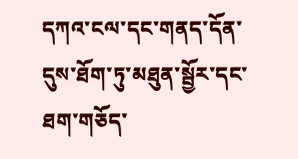དཀའ་ངལ་དང་གནད་དོན་དུས་ཐོག་ཏུ་མཐུན་སྦྱོར་དང་ཐག་གཅོད་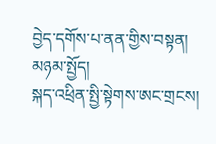བྱེད་དགོས་པ་ནན་གྱིས་བསྟན།
མཉམ་སྤྱོད།
སྐད་འཕྲིན་སྤྱི་སྟེགས་ཨང་གྲངས།